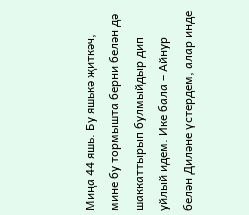Миңа 44 яшь. Бу яшькә җиткәч, мине бу тормышта берни белән дә шаккаттырып булмыйдыр дип уйлый идем. Ике бала – Айнур белән Диләне үстердем, алар инде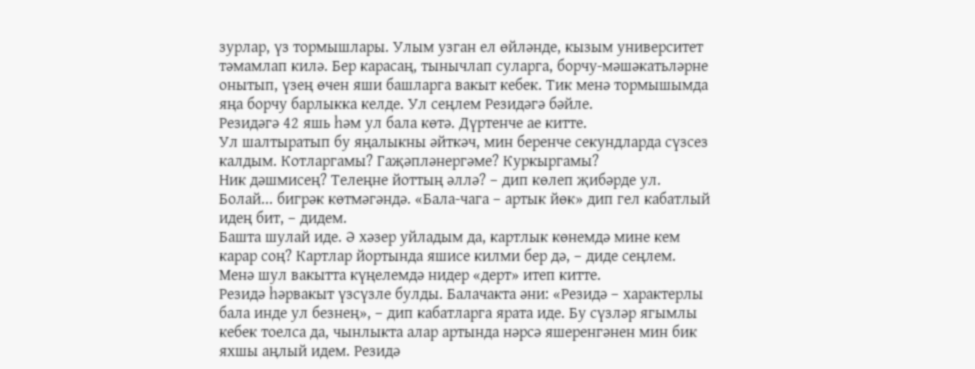зурлар, үз тормышлары. Улым узган ел өйләнде, кызым университет тәмамлап килә. Бер карасаң, тынычлап суларга, борчу-мәшәкатьләрне онытып, үзең өчен яши башларга вакыт кебек. Тик менә тормышымда яңа борчу барлыкка келде. Ул сеңлем Резидәгә бәйле.
Резидәгә 42 яшь һәм ул бала көтә. Дүртенче ае китте.
Ул шалтыратып бу яңалыкны әйткәч, мин беренче секундларда сүзсез калдым. Котларгамы? Гаҗәпләнергәме? Куркыргамы?
Ник дәшмисең? Телеңне йоттың әллә? – дип көлеп җибәрде ул.
Болай... бигрәк көтмәгәндә. «Бала-чага – артык йөк» дип гел кабатлый идең бит, – дидем.
Башта шулай иде. Ә хәзер уйладым да, картлык көнемдә мине кем карар соң? Картлар йортында яшисе килми бер дә, – диде сеңлем.
Менә шул вакытта күңелемдә нидер «дерт» итеп китте.
Резидә һәрвакыт үзсүзле булды. Балачакта әни: «Резидә – характерлы бала инде ул безнең», – дип кабатларга ярата иде. Бу сүзләр ягымлы кебек тоелса да, чынлыкта алар артында нәрсә яшеренгәнен мин бик яхшы аңлый идем. Резидә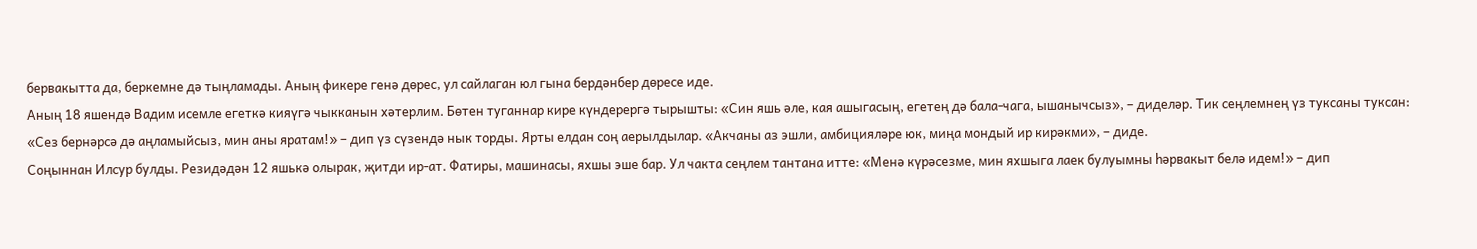бервакытта да, беркемне дә тыңламады. Аның фикере генә дөрес, ул сайлаган юл гына бердәнбер дөресе иде.
Аның 18 яшендә Вадим исемле егеткә кияүгә чыкканын хәтерлим. Бөтен туганнар кире күндерергә тырышты: «Син яшь әле, кая ашыгасың, егетең дә бала-чага, ышанычсыз», – диделәр. Тик сеңлемнең үз туксаны туксан: «Сез бернәрсә дә аңламыйсыз, мин аны яратам!» – дип үз сүзендә нык торды. Ярты елдан соң аерылдылар. «Акчаны аз эшли, амбицияләре юк, миңа мондый ир кирәкми», – диде.
Соңыннан Илсур булды. Резидәдән 12 яшькә олырак, җитди ир-ат. Фатиры, машинасы, яхшы эше бар. Ул чакта сеңлем тантана итте: «Менә күрәсезме, мин яхшыга лаек булуымны һәрвакыт белә идем!» – дип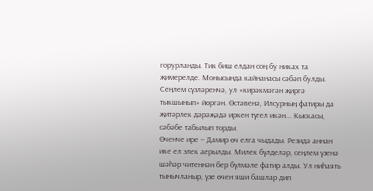горурланды. Тик биш елдан соң бу никах та җимерелде. Монысында кайнанасы сәбәп булды. Сеңлем сүзләренчә, ул «кирәкмәгән җиргә тыкшынып» йөргән. Өстәвенә, Илсурның фатиры да җитәрлек дәрәҗәдә иркен түгел икән... Кыскасы, сәбәбе табылып торды.
Өченче ире – Дамир өч елга чыдады. Резидә аннан ике ел элек аерылды. Милек бүлделәр, сеңлем үзенә шәһәр читеннән бер бүлмәле фатир алды. Ул ниһаять тынычланыр, үзе өчен яши башлар дип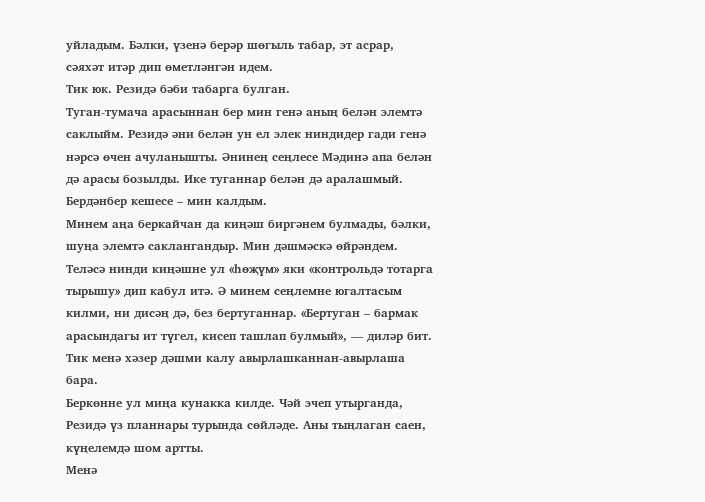уйладым. Бәлки, үзенә берәр шөгыль табар, эт асрар, сәяхәт итәр дип өметләнгән идем.
Тик юк. Резидә бәби табарга булган.
Туган-тумача арасыннан бер мин генә аның белән элемтә саклыйм. Резидә әни белән ун ел элек ниндидер гади генә нәрсә өчен ачуланышты. Әнинең сеңлесе Мәдинә апа белән дә арасы бозылды. Ике туганнар белән дә аралашмый. Бердәнбер кешесе – мин калдым.
Минем аңа беркайчан да киңәш биргәнем булмады, бәлки, шуңа элемтә саклангандыр. Мин дәшмәскә өйрәндем. Теләсә нинди киңәшне ул «һөҗүм» яки «контрольдә тотарга тырышу» дип кабул итә. Ә минем сеңлемне югалтасым килми, ни дисәң дә, без бертуганнар. «Бертуган – бармак арасындагы ит түгел, кисеп ташлап булмый», — диләр бит.
Тик менә хәзер дәшми калу авырлашканнан-авырлаша бара.
Беркөнне ул миңа кунакка килде. Чәй эчеп утырганда, Резидә үз планнары турында сөйләде. Аны тыңлаган саен, күңелемдә шом артты.
Менә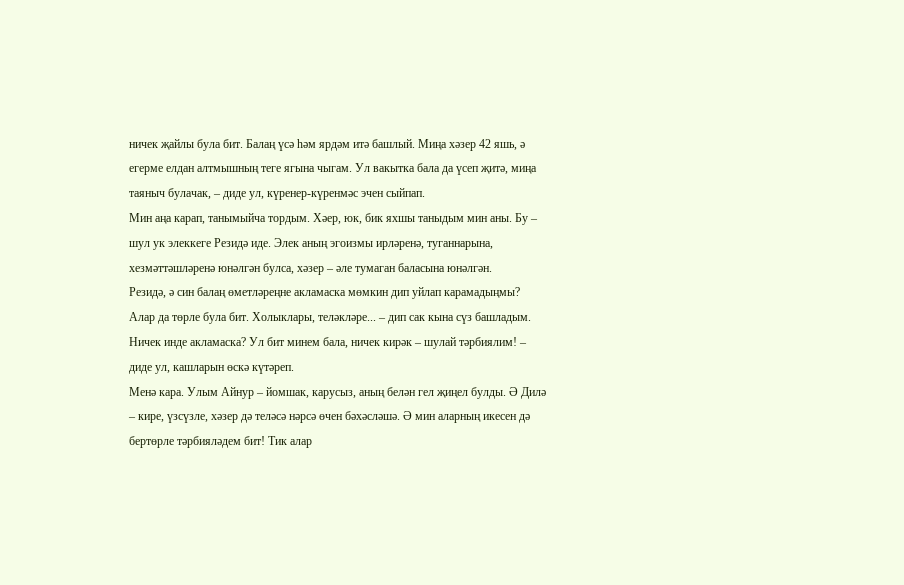ничек җайлы була бит. Балаң үсә һәм ярдәм итә башлый. Миңа хәзер 42 яшь, ә егерме елдан алтмышның теге ягына чыгам. Ул вакытка бала да үсеп җитә, миңа таяныч булачак, – диде ул, күренер-күренмәс эчен сыйпап.
Мин аңа карап, танымыйча тордым. Хәер, юк, бик яхшы таныдым мин аны. Бу – шул ук элеккеге Резидә иде. Элек аның эгоизмы ирләренә, туганнарына, хезмәттәшләренә юнәлгән булса, хәзер – әле тумаган баласына юнәлгән.
Резидә, ә син балаң өметләреңне акламаска мөмкин дип уйлап карамадыңмы? Алар да төрле була бит. Холыклары, теләкләре... – дип сак кына сүз башладым.
Ничек инде акламаска? Ул бит минем бала, ничек кирәк – шулай тәрбиялим! – диде ул, кашларын өскә күтәреп.
Менә кара. Улым Айнур – йомшак, карусыз, аның белән гел җиңел булды. Ә Дилә – кире, үзсүзле, хәзер дә теләсә нәрсә өчен бәхәсләшә. Ә мин аларның икесен дә бертөрле тәрбияләдем бит! Тик алар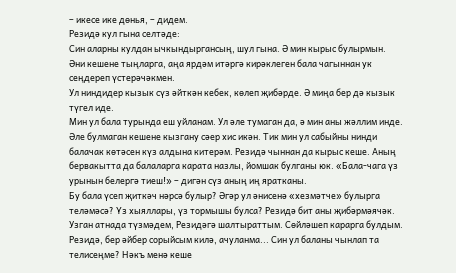– икесе ике дөнья, – дидем.
Резидә кул гына селтәде:
Син аларны кулдан ычкындыргансың, шул гына. Ә мин кырыс булырмын. Әни кешене тыңларга, аңа ярдәм итәргә кирәклеген бала чагыннан ук сеңдереп үстерәчәкмен.
Ул ниндидер кызык сүз әйткән кебек, көлеп җибәрде. Ә миңа бер дә кызык түгел иде.
Мин ул бала турында еш уйланам. Ул әле тумаган да, ә мин аны жәллим инде. Әле булмаган кешене кызгану сәер хис икән. Тик мин ул сабыйны нинди балачак көтәсен күз алдына китерәм. Резидә чыннан да кырыс кеше. Аның бервакытта да балаларга карата назлы, йомшак булганы юк. «Бала-чага үз урынын белергә тиеш!» – дигән сүз аның иң яратканы.
Бу бала үсеп җиткәч нәрсә булыр? Әгәр ул әнисенә «хезмәтче» булырга теләмәсә? Үз хыяллары, үз тормышы булса? Резидә бит аны җибәрмәячәк.
Узган атнада түзмәдем, Резидәгә шалтыраттым. Сөйләшеп карарга булдым.
Резидә, бер әйбер сорыйсым килә, ачуланма... Син ул баланы чынлап та телисеңме? Нәкъ менә кеше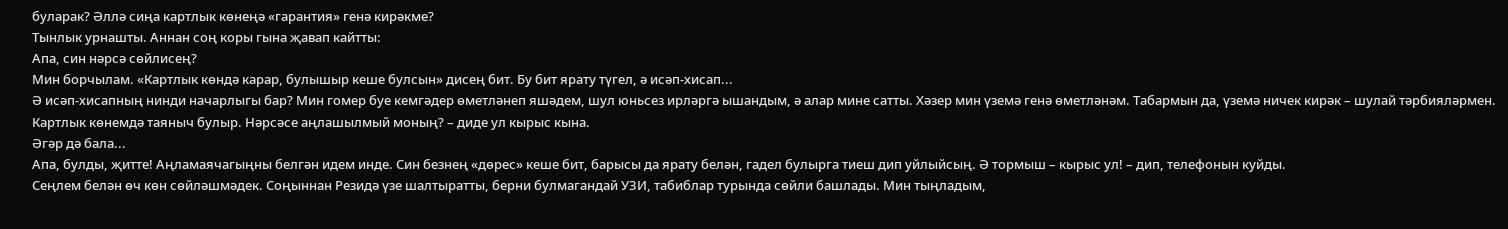буларак? Әллә сиңа картлык көнеңә «гарантия» генә кирәкме?
Тынлык урнашты. Аннан соң коры гына җавап кайтты:
Апа, син нәрсә сөйлисең?
Мин борчылам. «Картлык көндә карар, булышыр кеше булсын» дисең бит. Бу бит ярату түгел, ә исәп-хисап...
Ә исәп-хисапның нинди начарлыгы бар? Мин гомер буе кемгәдер өметләнеп яшәдем, шул юньсез ирләргә ышандым, ә алар мине сатты. Хәзер мин үземә генә өметләнәм. Табармын да, үземә ничек кирәк – шулай тәрбияләрмен. Картлык көнемдә таяныч булыр. Нәрсәсе аңлашылмый моның? – диде ул кырыс кына.
Әгәр дә бала...
Апа, булды, җитте! Аңламаячагыңны белгән идем инде. Син безнең «дөрес» кеше бит, барысы да ярату белән, гадел булырга тиеш дип уйлыйсың. Ә тормыш – кырыс ул! – дип, телефонын куйды.
Сеңлем белән өч көн сөйләшмәдек. Соңыннан Резидә үзе шалтыратты, берни булмагандай УЗИ, табиблар турында сөйли башлады. Мин тыңладым,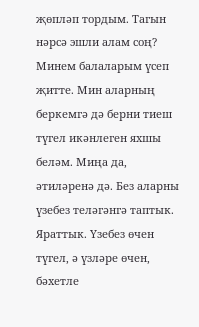җөпләп тордым. Тагын нәрсә эшли алам соң?
Минем балаларым үсеп җитте. Мин аларның беркемгә дә берни тиеш түгел икәнлеген яхшы беләм. Миңа да, әтиләренә дә. Без аларны үзебез теләгәнгә таптык. Яраттык. Үзебез өчен түгел, ә үзләре өчен, бәхетле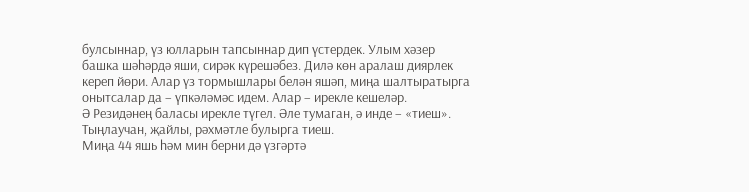булсыннар, үз юлларын тапсыннар дип үстердек. Улым хәзер башка шәһәрдә яши, сирәк күрешәбез. Дилә көн аралаш диярлек кереп йөри. Алар үз тормышлары белән яшәп, миңа шалтыратырга онытсалар да – үпкәләмәс идем. Алар – ирекле кешеләр.
Ә Резидәнең баласы ирекле түгел. Әле тумаган, ә инде – «тиеш». Тыңлаучан, җайлы, рәхмәтле булырга тиеш.
Миңа 44 яшь һәм мин берни дә үзгәртә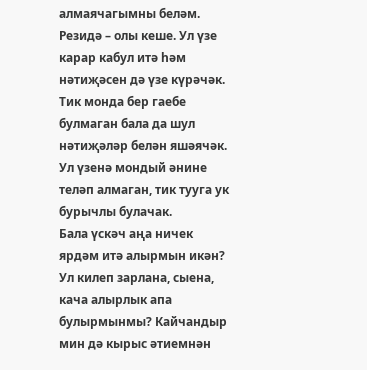алмаячагымны беләм. Резидә – олы кеше. Ул үзе карар кабул итә һәм нәтиҗәсен дә үзе күрәчәк. Тик монда бер гаебе булмаган бала да шул нәтиҗәләр белән яшәячәк. Ул үзенә мондый әнине теләп алмаган, тик тууга ук бурычлы булачак.
Бала үскәч аңа ничек ярдәм итә алырмын икән? Ул килеп зарлана, сыена, кача алырлык апа булырмынмы? Кайчандыр мин дә кырыс әтиемнән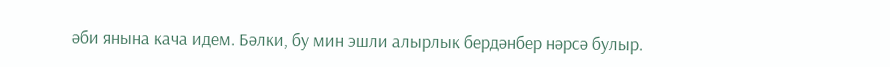әби янына кача идем. Бәлки, бу мин эшли алырлык бердәнбер нәрсә булыр.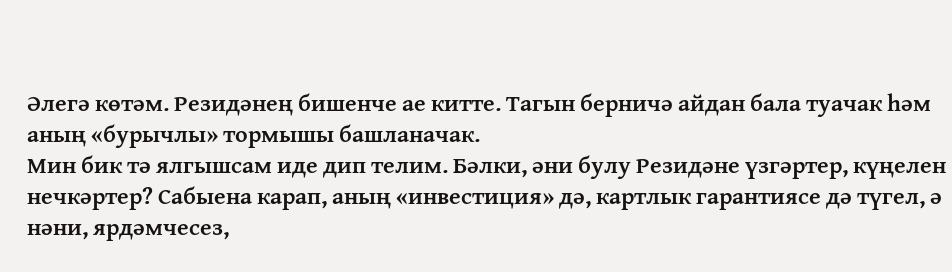Әлегә көтәм. Резидәнең бишенче ае китте. Тагын берничә айдан бала туачак һәм аның «бурычлы» тормышы башланачак.
Мин бик тә ялгышсам иде дип телим. Бәлки, әни булу Резидәне үзгәртер, күңелен нечкәртер? Сабыена карап, аның «инвестиция» дә, картлык гарантиясе дә түгел, ә нәни, ярдәмчесез,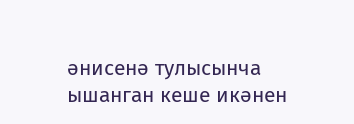әнисенә тулысынча ышанган кеше икәнен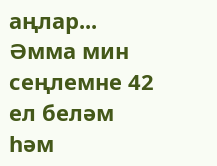аңлар...
Әмма мин сеңлемне 42 ел беләм һәм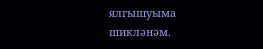ялгышуыма шикләнәм.